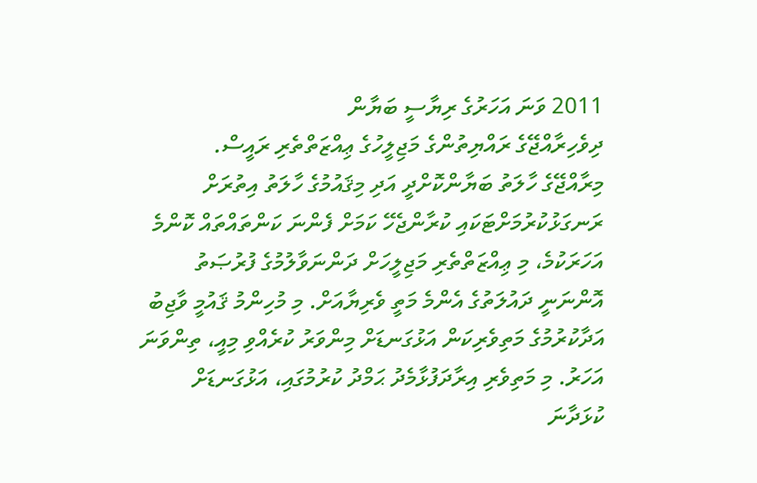2011 ވަނަ އަހަރުގެ ރިޔާސީ ބަޔާން
ދިވެހިރާއްޖޭގެ ރައްޔިތުންގެ މަޖިލީހުގެ ޢިއްޒަތްތެރި ރައީސް.
މިރާއްޖޭގެ ހާލަތު ބަޔާންކޮށްދީ އަދި މިޤައުމުގެ ހާލަތު އިތުރަށް ރަނގަޅުކުރުމަށްޓަކައި ކުރާންޖެހޭ ކަމަށް ފެންނަ ކަންތައްތައް ކޮންމެ އަހަރަކުމެ، މި ޢިއްޒަތްތެރި މަޖިލީހަށް ދަންނަވާލުމުގެ ފުރުޞަތު އޮންނަނީ ދައުލަތުގެ އެންމެ މަތީ ވެރިޔާއަށް. މި މުހިންމު ޤައުމީ ވާޖިބު އަދާކުރުމުގެ މަތިވެރިކަން އަޅުގަނޑަށް މިންވަރު ކުރެއްވި މިއީ، ތިންވަނަ އަހަރު. މި މަތިވެރި އިރާދަފުޅާމެދު ޙަމްދު ކުރުމުގައި، އަޅުގަނޑަށް ކުޅަދާނަ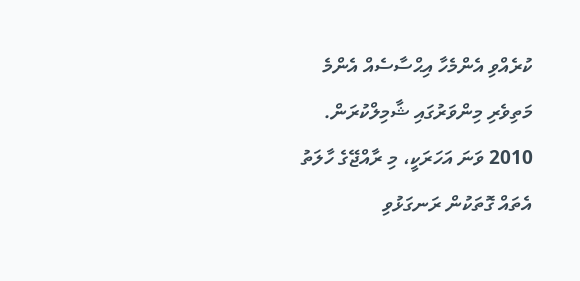ކުރެއްވި އެންމެހާ އިޙްސާސެއް އެންމެ މަތިވެރި މިންވަރުގައި ޝާމިލްކުރަން.
2010 ވަނަ އަހަރަކީ، މި ރާއްޖޭގެ ހާލަތު އެތައް ގޮތަކުން ރަނގަޅުވި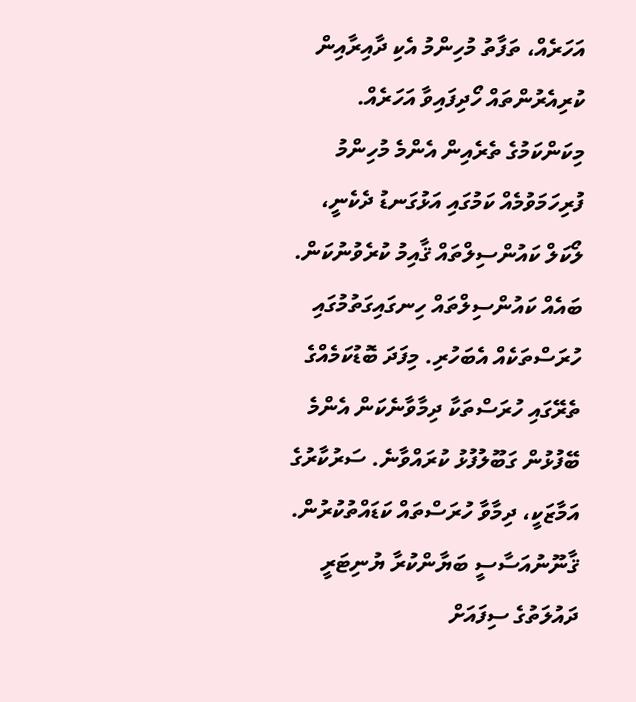އަހަރެއް، ތަފާތު މުހިންމު އެކި ދާއިރާއިން ކުރިއެރުންތައް ހޯދިފައިވާ އަހަރެއް. މިކަންކަމުގެ ތެރެއިން އެންމެ މުހިންމު ފުރިހަމަވުމެއް ކަމުގައި އަޅުގަނޑު ދެކެނީ، ލޯކަލް ކައުންސިލްތައް ޤާއިމު ކުރެވުނުކަން. ބައެއް ކައުންސިލްތައް ހިނގައިގަތުމުގައި ހުރަސްތަކެއް އެބަހުރި. މިފަދަ ބޮޑުކަމެއްގެ ތެރޭގައި ހުރަސްތަކާ ދިމާވާނެކަން އެންމެ ބޭފުޅުން ގަބޫލުފުޅު ކުރައްވާނެ. ސަރުކާރުގެ އަމާޒަކީ، ދިމާވާ ހުރަސްތައް ކަޑައްތުކުރުން. ޤާނޫނުއަސާސީ ބަޔާންކުރާ ޔުނިޓަރީ ދައުލަތުގެ ސިފައަށް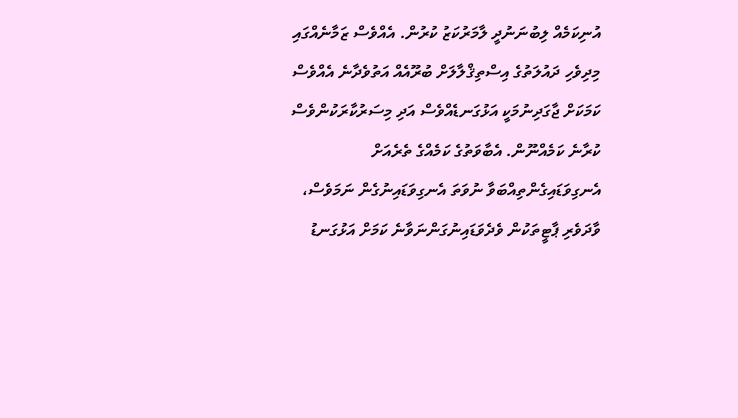އުނިކަމެއް ލިބުނަނުދީ ލާމަރުކަޒު ކުރުން. އެއްވެސް ޒަމާނެއްގައި މިދިވެހި ދައުލަތުގެ އިސްތިޤްލާލަށް ބުރޫއެއް އަތުވެދާނެ އެއްވެސް ކަމަކަށް ޖާގަދިނުމަކީ އަޅުގަނޑެއްވެސް އަދި މިސަރުކާރަކުންވެސް ކުރާނެ ކަމެއްނޫން. އެބާވަތުގެ ކަމެއްގެ ތެރެއަށް އެނގިވަޑައިގެންތިއްބަވާ ނުވަތަ އެނގިވަޑައިނުގެން ނަމަވެސް، ވާދަވެރި ޕާޓީތަކުން ވެދެވަޑައިނުގަންނަވާނެ ކަމަށް އަޅުގަނޑު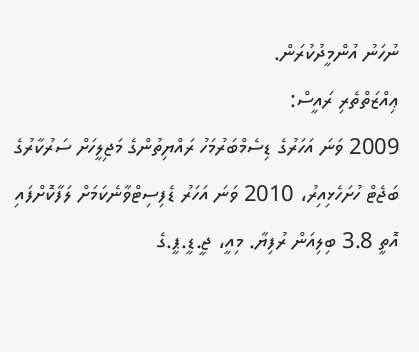ނުހަނު އުންމީދުކުރަން.
ޢިއްޒަތްތެރި ރައީސް:
2009 ވަނަ އަހަރުގެ ޑިސެމްބަރުމަހު ރައްޔިތުންގެ މަޖިލީހަށް ސަރުކާރުގެ ބަޖެޓް ހުށަހެޅިއިރު، 2010 ވަނަ އަހަރު ޑެފިސިޓްވާނެކަމަށް ލަފާކޮށްފައި އޮތީ 3.8 ބިލިއަން ރުފިޔާ. މިއީ، ޖީ.ޑީ.ޕީ.ގެ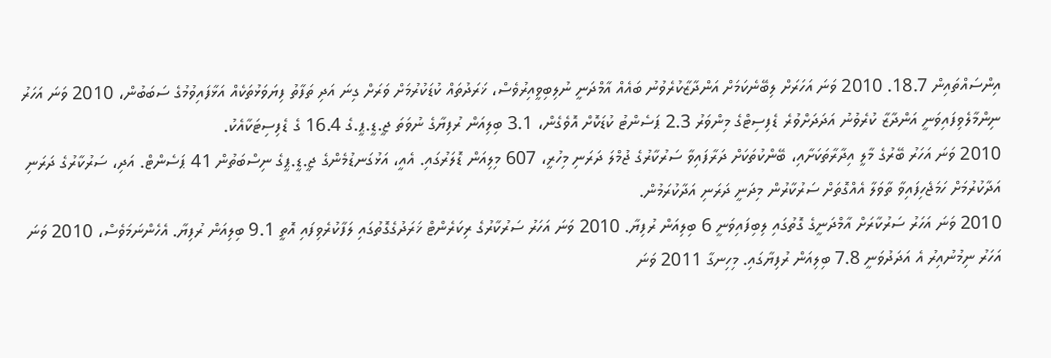އިންސައްތައިން 18.7. 2010 ވަނަ އަހަރަށް ލިބޭނެކަމަށް އަންދާޒާކުރެވުނު ބައެއް އާމްދަނީ ނުލިބިވީއިރުވެސް، ޚަރަދުތައް ކުޑަކުރުމަށް ވަރަށް ގިނަ އަދި ތަފާތު ފިޔަވަޅުތަކެއް އަޅާފައިވުމުގެ ސަބަބުން، 2010 ވަނަ އަހަރު ނިންމާލެވިފައިވަނީ އަންދާޒާ ކުރެވުނު އަދަދަށްވުރެ ޑެފިސިޓްގެ މިންވަރު 2.3 ޕަސެންޓު ކުޑަކޮށް އޮވެގެން، 3.1 ބިލިއަން ރުފިޔާގެ ނުވަތަ ޖީ.ޑީ.ޕީ.ގެ 16.4 ގެ ޑެފިސިޓަކާއެކު.
2010 ވަނަ އަހަރު ބޭރުގެ މާލީ އިދާރާތަކަށާއި، ބޭންކުތަކަށް ދަރާފައިވާ ސަރުކާރުގެ ޖުމްލަ ދަރަނި މިހުރީ، 607 މިލިއަން ޑޮލަރުގައި. އެއީ، އަޅުގަނޑުމެންގެ ޖީ.ޑީ.ޕީގެ ނިސްބަތުން 41 ޕަސެންޓް. އަދި، ސަރުކާރުގެ ދަރަނި އަދާކުރުމަށް ހަމަޖެހިފައިވާ ތާވަލާ އެއްގޮތަށް ސަރުކާރުން މިދަނީ ދަރަނި އަދާކުރަމުން.
2010 ވަނަ އަހަރު ސަރުކާރަށް އާމްދަނީގެ ގޮތުގައި ލިބިފައިވަނީ 6 ބިލިއަން ރުފިޔާ. 2010 ވަނަ އަހަރު ސަރުކާރުގެ ރިކަރެންޓް ޚަރަދުގެގޮތުގައި ލަފާކުރެވިފައި އޮތީ 9.1 ބިލިއަން ރުފިޔާ. އެހެންނަމަވެސް، 2010 ވަނަ އަހަރު ނިމުނުއިރު އެ އަދަދުވަނީ 7.8 ބިލިއަން ރުފިޔާގައި. މިހިނގާ 2011 ވަނަ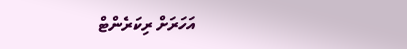އަހަރަށް ރިކަރެންޓް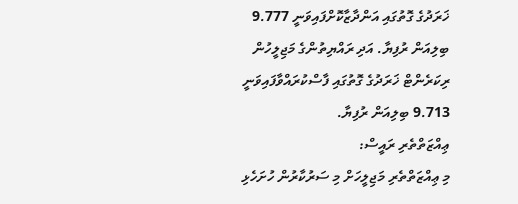ޚަރަދުގެ ގޮތުގައި އަންދާޒާކޮށްފައިވަނީ 9.777 ބިލިއަން ރުފިޔާ. އަދި ރައްޔިތުންގެ މަޖިލީހުން ރިކަރެންޓް ޚަރަދުގެ ގޮތުގައި ފާސްކުރައްވާފައިވަނީ 9.713 ބިލިއަން ރުފިޔާ.
ޢިއްޒަތްތެރި ރައީސް:
މި ޢިއްޒަތްތެރި މަޖިލީހަށް މި ސަރުކާރުން ހުށަހެޅި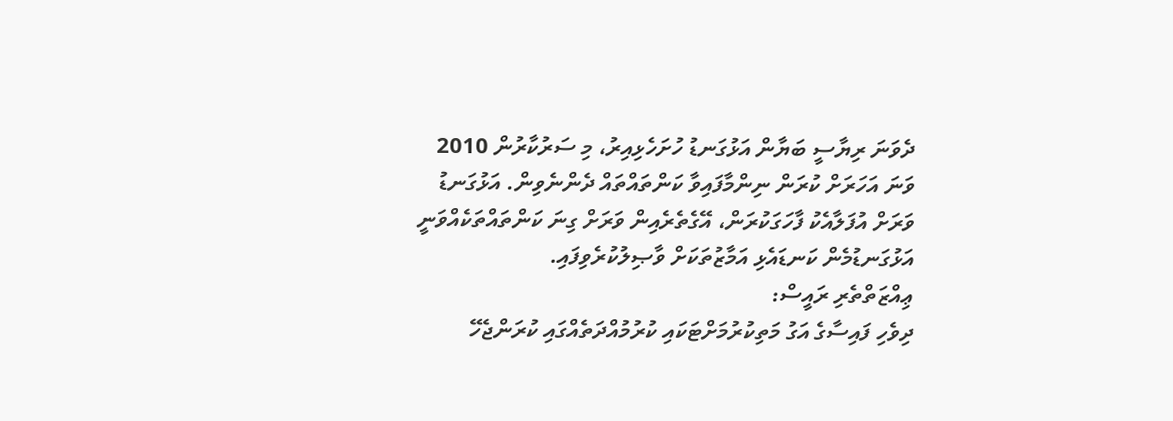ދެވަނަ ރިޔާސީ ބަޔާން އަޅުގަނޑު ހުށަހެޅިއިރު، މި ސަރުކާރުން 2010 ވަނަ އަހަރަށް ކުރަން ނިންމާފައިވާ ކަންތައްތައް ދެންނެވިން. އަޅުގަނޑު ވަރަށް އުފަލާއެކު ފާހަގަކުރަން، އޭގެތެރެއިން ވަރަށް ގިނަ ކަންތައްތަކެއްވަނީ އަޅުގަނޑުމެން ކަނޑައެޅި އަމާޒުތަކަށް ވާޞިލުކުރެވިފައި.
ޢިއްޒަތްތެރި ރައީސް:
ދިވެހި ފައިސާގެ އަގު މަތިކުރުމަށްޓަކައި ކުރުމުއްދަތެއްގައި ކުރަންޖެހޭ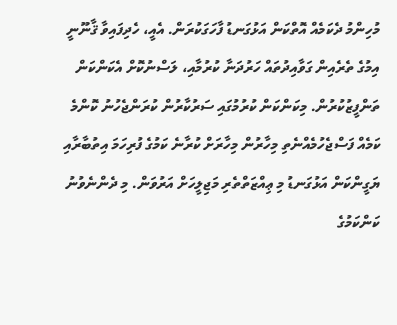މުހިންމު ދެކަމެއް އޮތްކަން އަޅުގަނޑު ފާހަގަކުރަން. އެއީ، ހެދިފައިވާ ޤާނޫނީ އިމުގެ ތެރެއިން ގަވާއިދުތައް ހަރުދަނާ ކުރުމާއި، ލަސްނުކޮށް އެކަންކަން ތަންފީޒުކުރުން. މިކަންކަން ކުރުމުގައި ސަރުކާރުން ކުރަންޖެހުނު ކޮންމެ ކަމެއް ފަސްޖެހުމެއްނެތި މިހާރުން މިހާރަށް ކުރާނެ ކަމުގެ ފުރިހަމަ އިތުބާރާއި ޔަގީންކަން އަޅުގަނޑު މި ޢިއްޒަތްތެރި މަޖިލީހަށް އަރުވަން. މި ދެންނެވުނު ކަންކަމުގެ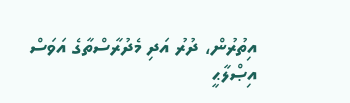އިތުރުން، ދުރު އަދި މެދުރާސްތާގެ އަވަސް އިޞްލާޙީ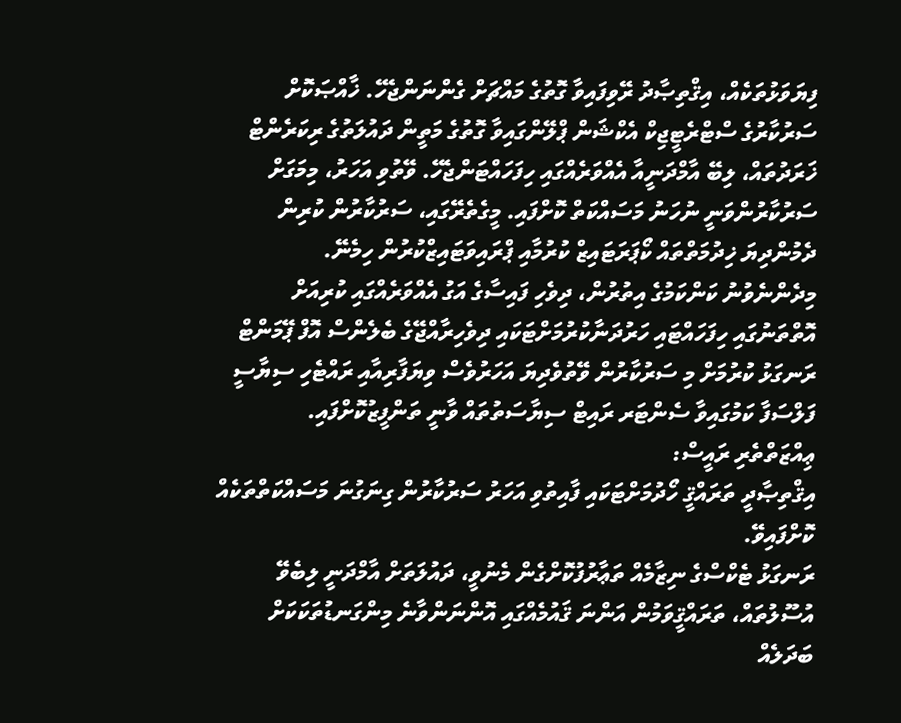ފިޔަވަޅުތަކެއް، އިޤްތިޞާދު ރޭވިފައިވާ ގޮތުގެ މައްޗަށް ގެންނަންޖެހޭ. ޚާއްޞަކޮށް ސަރުކާރުގެ ސްޓްރެޓީޖިކް އެކްޝަން ޕްލޭންގައިވާ ގޮތުގެ މަތީން ދައުލަތުގެ ރިކަރެންޓް ޚަރަދުތައް، ލިބޭ އާމްދަނީއާ އެއްވަރެއްގައި ހިފަހައްޓަންޖެހޭ. ވޭތުވި އަހަރު، މިމަގަށް ސަރުކާރުންވަނީ ނުހަނު މަސައްކަތް ކޮށްފައި. މީގެތެރޭގައި، ސަރުކާރުން ކުރިން ދެމުންދިޔަ ޚިދުމަތްތައް ކޯޕަރަޓައިޒް ކުރުމާއި ޕްރައިވަޓައިޒްކުރުން ހިމެނޭ.
މިދެންނެވުނު ކަންކަމުގެ އިތުރުން، ދިވެހި ފައިސާގެ އަގު އެއްވަރެއްގައި ކުރިއަށް އޮތްތަނުގައި ހިފަހައްޓައި ހަރުދަނާކުރުމަށްޓަކައި ދިވެހިރާއްޖޭގެ ބެލެންސް އޮފް ޕޭމަންޓް ރަނގަޅު ކުރުމަށް މި ސަރުކާރުން ވޭތުވެދިޔަ އަހަރުވެސް ވިޔަފާރިއާއި ރައްޓެހި ސިޔާސީ ފަލްސަފާ ކަމުގައިވާ ސެންޓަރ ރައިޓް ސިޔާސަތުތައް ވާނީ ތަންފީޒުކޮށްފައި.
ޢިއްޒަތްތެރި ރައީސް:
އިޤްތިޞާދީ ތަރައްޤީ ހޯދުމަށްޓަކައި ފާއިތުވި އަހަރު ސަރުކާރުން ގިނަގުނަ މަސައްކަތްތަކެއް ކޮށްފައިވޭ.
ރަނގަޅު ޓެކްސްގެ ނިޒާމެއް ތަޢާރުފުކޮށްގެން މެނުވީ، ދައުލަތަށް އާމްދަނީ ލިބެވޭ އުސޫލުތައް، ތަރައްޤީވަމުން އަންނަ ޤައުމެއްގައި އޮންނަންވާނެ މިންގަނޑުތަކަކަށް ބަދަލެއް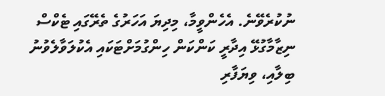ނުކުރެވޭނެ. އެހެންވީމާ، މިދިޔަ އަހަރުގެ ތެރޭގައި ޓެކްސް ނިޒާމާގުޅޭ އިދާރީ ކަންކަން ހިންގުމަށްޓަކައި އެކުލަވާލެވުނު ބިލާއި، ވިޔަފާރި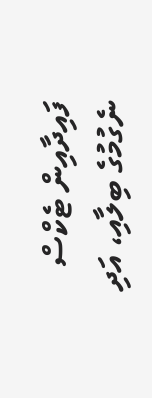ފައިދާއިން ޓެކްސް ނެގުމުގެ ބިލާއި، އަދި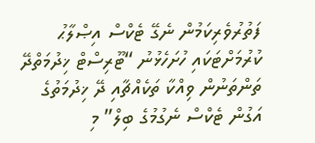ފަތުރުވެރިކަމުން ނެގޭ ޓެކްސް އިޞްލާޙު ކުރުމަށްޓަކައި ހުށަހެޅުނު “ޓޫރިސްޓް ޚިދުމަތްދޭ ތަންތަނުން ވިއްކާ ތަކެއްޗާއި ދޭ ޚިދުމަތުގެ އަގުން ޓެކްސް ނެގުމުގެ ބިލް” މި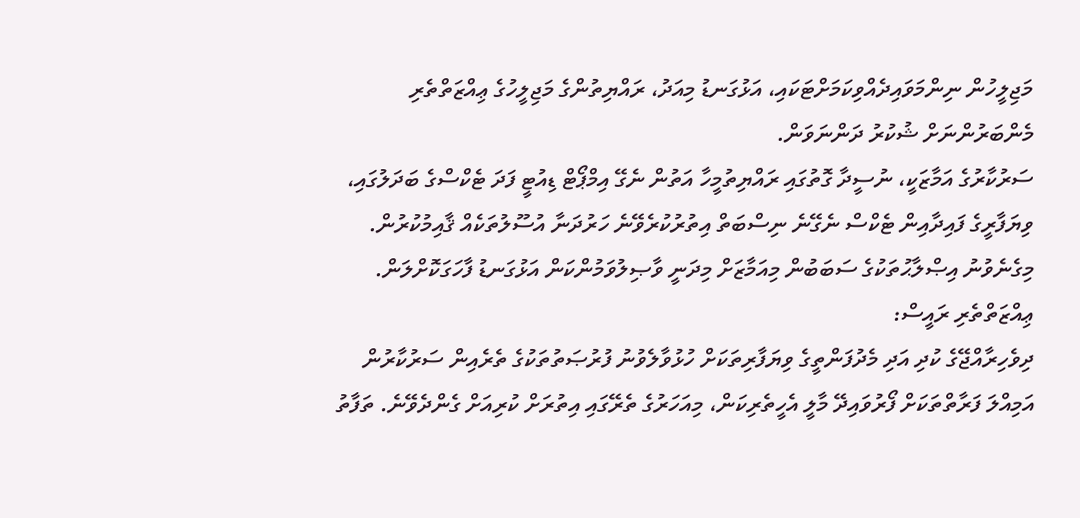މަޖިލީހުން ނިންމަވައިދެއްވިކަމަށްޓަކައި، އަޅުގަނޑު މިއަދު، ރައްޔިތުންގެ މަޖިލީހުގެ ޢިއްޒަތްތެރި މެންބަރުންނަށް ޝުކުރު ދަންނަވަން.
ސަރުކާރުގެ އަމާޒަކީ، ނުސީދާ ގޮތުގައި ރައްޔިތުމީހާ އަތުން ނެގޭ އިމްޕޯޓް ޑިއުޓީ ފަދަ ޓެކްސްގެ ބަދަލުގައި، ވިޔަފާރީގެ ފައިދާއިން ޓެކްސް ނެގޭނެ ނިސްބަތް އިތުރުކުރެވޭނެ ހަރުދަނާ އުސޫލުތަކެއް ޤާއިމުކުރުން. މިގެނެވުނު އިޞްލާޙުތަކުގެ ސަބަބުން މިއަމާޒަށް މިދަނީ ވާޞިލުވަމުންކަން އަޅުގަނޑު ފާހަގަކޮށްލަން.
ޢިއްޒަތްތެރި ރައީސް:
ދިވެހިރާއްޖޭގެ ކުދި އަދި މެދުފަންތީގެ ވިޔަފާރިތަކަށް ހުޅުވާލެވުނު ފުރުޞަތުތަކުގެ ތެރެއިން ސަރުކާރުން އަމިއްލަ ފަރާތްތަކަށް ފޯރުވައިދޭ މާލީ އެހީތެރިކަން، މިއަހަރުގެ ތެރޭގައި އިތުރަށް ކުރިއަށް ގެންދެވޭނެ. ތަފާތު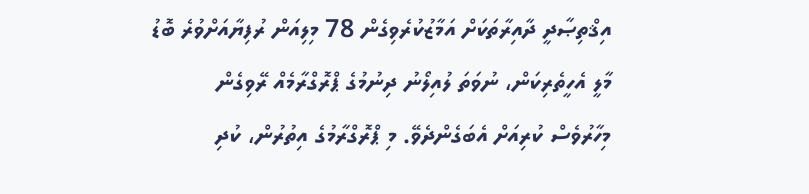އިޤްތިޞާދީ ދާއިރާތަކަށް އަމާޒުކުރެވިގެން 78 މިލިއަން ރުފިޔާއަށްވުރެ ބޮޑު މާލީ އެހީތެރިކަން، ނުވަތަ ލުއިލޯނު ދިނުމުގެ ޕްރޮގްރާމެއް ރޭވިގެން މިހާރުވެސް ކުރިއަށް އެބަގެންދެވޭ. މި ޕްރޮގްރާމުގެ އިތުރުން، ކުދި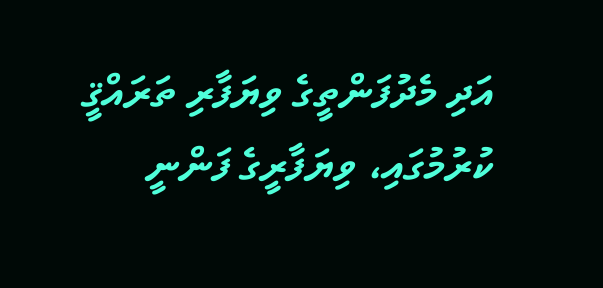އަދި މެދުފަންތީގެ ވިޔަފާރި ތަރައްޤީ ކުރުމުގައި، ވިޔަފާރީގެ ފަންނީ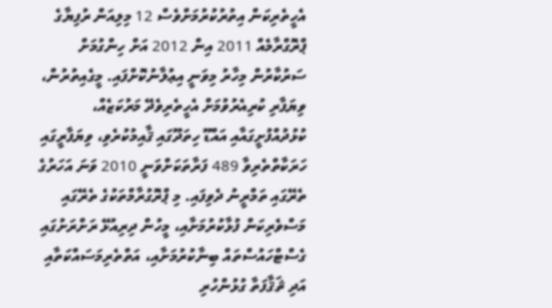އެހީތެރިކަން އިތުރުކުރުމަށްވެސް 12 މިލިއަން ރުފިޔާގެ ޕްރޮގްރާމެއް 2011 އިން 2012 އަށް ހިންގުމަށް ސަރުކާރުން މިހާރު މިވަނީ އިޢުލާނުކޮށްފައި. މީގެއިތުރުން، ވިޔަފާރި ކުރިއެރުވުމަށް އެހީތެރިވެދޭ މަރުކަޒެއް، ކުޅުދުއްފުށީގައާއި އައްޑޫ ހިތަދޫގައި ޤާއިމުކުރެވި، ވިޔަފާރީގައި ހަރަކާތްތެރިވާ 489 ފަރާތަކަށްވަނީ 2010 ވަނަ އަހަރުގެ ތެރޭގައި ތަމްރީނު ދެވިފައި. މި ޕްރޮގުރާމްތަކުގެ ތެރޭގައި މަސްވެރިކަން ފުޅާކުރުމަށާއި، މީހުން ދިރިއުޅޭ ރަށްރަށުގައި ގެސްޓްހައުސްތައް ބިނާކުރުމަށާއި، އަތްތެރިމަސައްކަތާއި އަދި ޘަޤާފަތާ ގުޅުންހުރި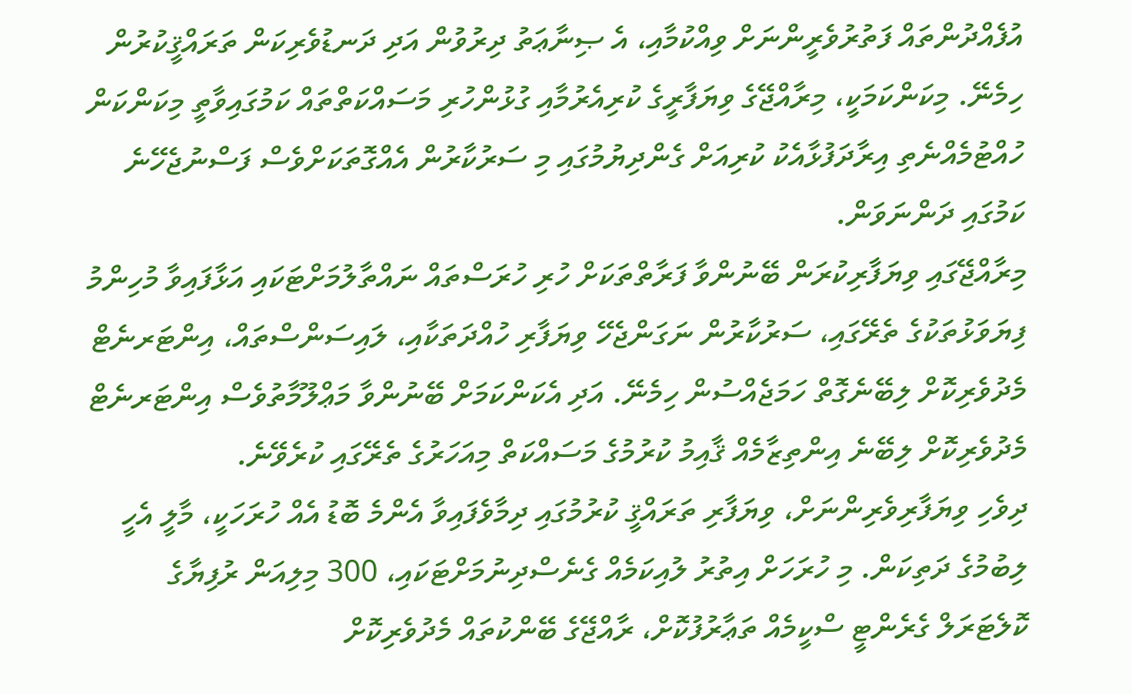އުފެއްދުންތައް ފަތުރުވެރީންނަށް ވިއްކުމާއި، އެ ޞިނާޢަތު ދިރުވުން އަދި ދަނޑުވެރިކަން ތަރައްޤީކުރުން ހިމެނޭ. މިކަންކަމަކީ، މިރާއްޖޭގެ ވިޔަފާރީގެ ކުރިއެރުމާއި ގުޅުންހުރި މަސައްކަތްތައް ކަމުގައިވާތީ މިކަންކަން ހުއްޓުމެއްނެތި އިރާދަފުޅާއެކު ކުރިއަށް ގެންދިޔުމުގައި މި ސަރުކާރުން އެއްގޮތަކަށްވެސް ފަސްނުޖެހޭނެ ކަމުގައި ދަންނަވަން.
މިރާއްޖޭގައި ވިޔަފާރިކުރަން ބޭނުންވާ ފަރާތްތަކަށް ހުރި ހުރަސްތައް ނައްތާލުމަށްޓަކައި އަޅާފައިވާ މުހިންމު ފިޔަވަޅުތަކުގެ ތެރޭގައި، ސަރުކާރުން ނަގަންޖެހޭ ވިޔަފާރި ހުއްދަތަކާއި، ލައިސަންސްތައް، އިންޓަރނެޓް މެދުވެރިކޮށް ލިބޭނެގޮތް ހަމަޖެއްސުން ހިމެނޭ. އަދި އެކަންކަމަށް ބޭނުންވާ މަޢްލޫމާތުވެސް އިންޓަރނެޓް މެދުވެރިކޮށް ލިބޭނެ އިންތިޒާމެއް ޤާއިމު ކުރުމުގެ މަސައްކަތް މިއަހަރުގެ ތެރޭގައި ކުރެވޭނެ.
ދިވެހި ވިޔަފާރިވެރިންނަށް، ވިޔަފާރި ތަރައްޤީ ކުރުމުގައި ދިމާވެފައިވާ އެންމެ ބޮޑު އެއް ހުރަހަކީ، މާލީ އެހީ ލިބުމުގެ ދަތިކަން. މި ހުރަހަށް އިތުރު ލުއިކަމެއް ގެނެސްދިނުމަށްޓަކައި، 300 މިލިއަން ރުފިޔާގެ ކޮލެޓަރަލް ގެރެންޓީ ސްކީމެއް ތަޢާރުފުކޮށް، ރާއްޖޭގެ ބޭންކުތައް މެދުވެރިކޮށް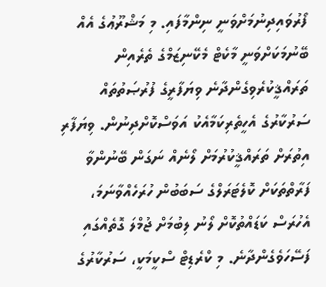ފޯރުވައިދިނުމަށްވަނީ ނިންމާފައި. މި މަޝްރޫޢުގެ އެއް ބޭނުމަކަށްވަނީ މާކެޓް މެކޭނިޒަމްގެ ތެރެއިން ތަރައްޤީކުރެވިގެންދާނެ ވިޔަފާރީގެ ފުރުޞަތުތައް ސަރުކާރުގެ އެހީތެރިކަމާއެކު އަވަސްކޮށްދިނުން. ވިޔަފާރި އިތުރަށް ތަރައްޤީކުރުމަށް ލޯނެއް ނަގަން ބޭނުންވާ ފަރާތްތަކަށް ކޮލެޓަރަލްގެ ސަބަބުން ހުރަހެއްވާނަމަ، އެހުރަސް ކަޑައްތުކޮށް ލޯނު ލިބުމަށް ޖުމްލަ ގޮތެއްގައި ފަސޭހަވެގެންދާނެ. މި ކްރެޑިޓް ސްކީމަކީ، ސަރުކާރުގެ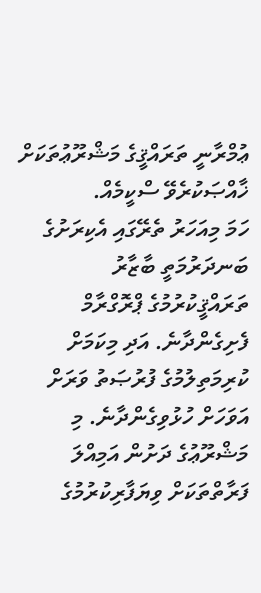ޢުމްރާނީ ތަރައްޤީގެ މަޝްރޫޢުތަކަށް ޚާއްޞަކުރެވޭ ސްކީމެއް.
ހަމަ މިއަހަރު ތެރޭގައި އެކިރަށުގެ ބަނދަރުމަތީ ބާޒާރު ތަރައްޤީކުރުމުގެ ޕްރޮގްރާމް ފެށިގެންދާނެ. އަދި މިކަމަށް ކުރިމަތިލުމުގެ ފުރުޞަތު ވަރަށް އަވަހަށް ހުޅުވިގެންދާނެ. މި މަޝްރޫޢުގެ ދަށުން އަމިއްލަ ފަރާތްތަކަށް ވިޔަފާރިކުރުމުގެ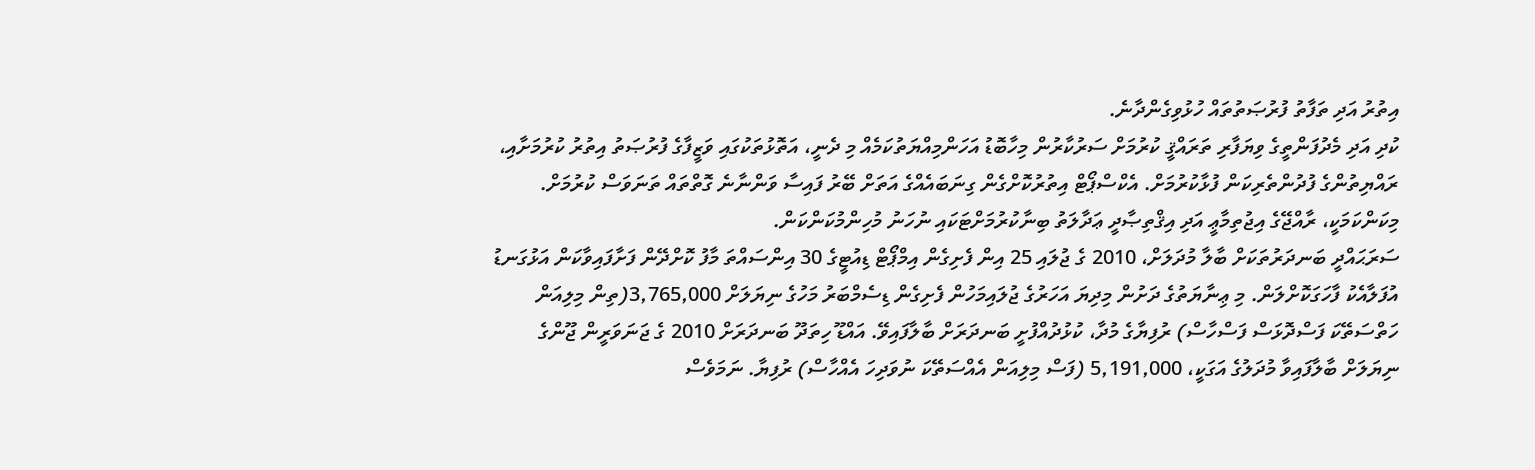އިތުރު އަދި ތަފާތު ފުރުޞަތުތައް ހުޅުވިގެންދާނެ.
ކުދި އަދި މެދުފަންތީގެ ވިޔަފާރި ތަރައްޤީ ކުރުމަށް ސަރުކާރުން މިހާބޮޑު އަހަންމިއްޔަތުކަމެއް މި ދެނީ، އަތޮޅުތަކުގައި ވަޒީފާގެ ފުރުޞަތު އިތުރު ކުރުމަށާއި، ރައްޔިތުންގެ ފުދުންތެރިކަން ފުޅާކުރުމަށް. އެކްސްޕޯޓް އިތުރުކޮށްގެން ގިނަބައެއްގެ އަތަށް ބޭރު ފައިސާ ވަންނާނެ ގޮތްތައް ތަނަވަސް ކުރުމަށް. މިކަންކަމަކީ، ރާއްޖޭގެ އިޖުތިމާޢީ އަދި އިޤްތިޞާދީ ޢަދާލަތު ބިނާކުރުމަށްޓަކައި ނުހަނު މުހިންމުކަންކަން.
ސަރަޙައްދީ ބަނދަރުތަކަށް ބާލާ މުދަލަށް، 2010 ގެ ޖުލައި 25 އިން ފެށިގެން އިމްޕޯޓް ޑިއުޓީގެ 30 އިންސައްތަ މާފު ކޮށްދޭން ފަށާފައިވާކަން އަޅުގަނޑު އުފަލާއެކު ފާހަގަކޮށްލަން. މި ޢިނާޔަތުގެ ދަށުން މިދިޔަ އަހަރުގެ ޖުލައިމަހުން ފެށިގެން ޑިސެމްބަރު މަހުގެ ނިޔަލަށް 3,765,000(ތިން މިލިއަން ހަތްސަތޭކަ ފަސްދޮޅަސް ފަސްހާސް) ރުފިޔާގެ މުދާ، ކުޅުދުއްފުށީ ބަނދަރަށް ބާލާފައިވޭ. އައްޑޫ ހިތަދޫ ބަނދަރަށް 2010 ގެ ޖަނަވަރީން ޖޫންގެ ނިޔަލަށް ބާލާފައިވާ މުދަލުގެ އަގަކީ، 5,191,000 (ފަސް މިލިއަން އެއްސަތޭކަ ނުވަދިހަ އެއްހާސް) ރުފިޔާ. ނަމަވެސް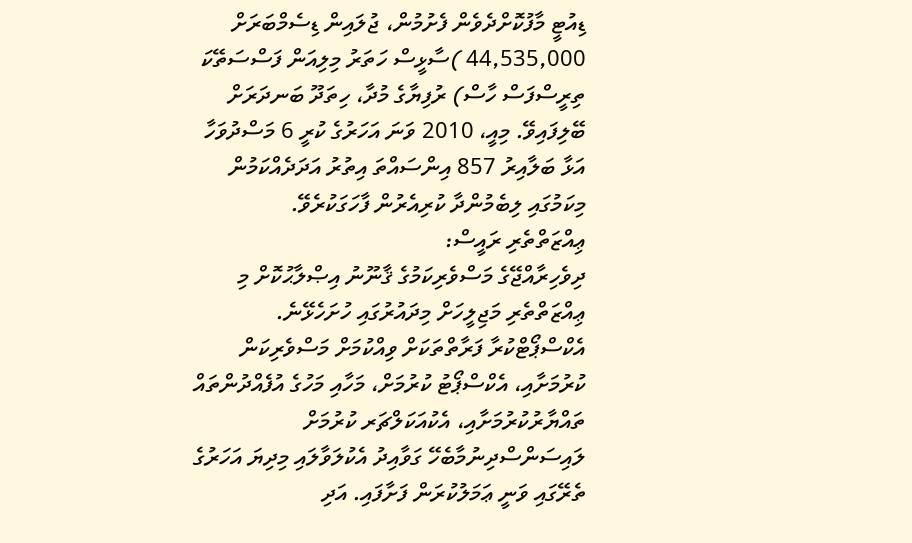ޑިއުޓީ މާފުކޮށްދެވެން ފެށުމުން، ޖުލައިން ޑިސެމްބަރަށް 44,535,000 )ސާޅީސް ހަތަރު މިލިއަން ފަސްސަތޭކަ ތިރީސްފަސް ހާސް) ރުފިޔާގެ މުދާ، ހިތަދޫ ބަނދަރަށް ބޭލިފައިވޭ. މިއީ، 2010 ވަނަ އަހަރުގެ ކުރީ 6 މަސްދުވަހާ އަޅާ ބަލާއިރު 857 އިންސައްތަ އިތުރު އަދަދެއްކަމުން މިކަމުގައި ލިބެމުންދާ ކުރިއެރުން ފާހަގަކުރެވޭ.
ޢިއްޒަތްތެރި ރައީސް:
ދިވެހިރާއްޖޭގެ މަސްވެރިކަމުގެ ޤާނޫނު އިޞްލާޙުކޮށް މި ޢިއްޒަތްތެރި މަޖިލީހަށް މިދައުރުގައި ހުށަހެޅޭނެ. އެކްސްޕޯޓްކުރާ ފަރާތްތަކަށް ވިއްކުމަށް މަސްވެރިކަން ކުރުމަށާއި، އެކްސްޕޯޓު ކުރުމަށް، މަހާއި މަހުގެ އުފެއްދުންތައް ތައްޔާރުކުރުމަށާއި، އެކުއަކަލްޗަރ ކުރުމަށް ލައިސަންސްދިނުމާބެހޭ ގަވާއިދު އެކުލަވާލައި މިދިޔަ އަހަރުގެ ތެރޭގައި ވަނީ ޢަމަލުކުރަން ފަށާފައި. އަދި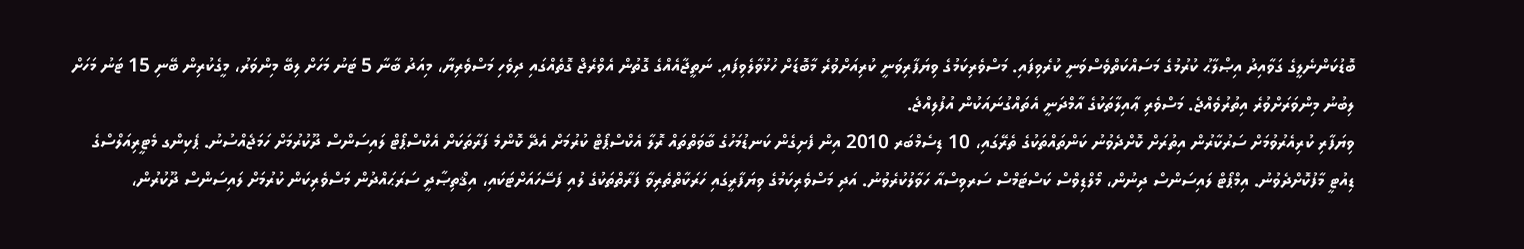ބޮޑުކަންނެލީގެ ގަވާއިދު އިޞްލާޙު ކުރުމުގެ މަސައްކަތްވެސްވަނީ ކުރެވިފައި. މަސްވެރިކަމުގެ ވިޔަފާރިވަނީ ކުރިއަށްވުރެ މާބޮޑަށް ހުޅުވާލެވިފައި. ނަތީޖާއެއްގެ ގޮތުން އެވްރެޖް ގޮތެއްގައި ދިވެހި މަސްވެރިޔާ، މިއަދު ބާނާ 5 ޓަނު މަހަށް ލިބޭ މިންވަރު، މީގެކުރިން ބޭނި 15 ޓަނު މަހަށް ލިބުނު މިންވަރަށްވުރެ އިތުރުވެއްޖެ. މަސްވެރި ޢާއިލާތަކުގެ އާމްދަނީ އެތައްގުނައަކުން އުފުލިއްޖެ.
ވިޔަފާރި ކުރިއެރުވުމަށް ސަރުކާރުން އިތުރަށް ކޮށްދެވުނު ކަންތައްތަކުގެ ތެރޭގައި، 10 ޑިސެމްބަރ 2010 އިން ފެށިގެން ކަނޑުމަހުގެ ބާވަތްތައް ރޮލާ އެކްސްޕޯޓް ކުރުމަށް އެދޭ ކޮންމެ ފަރާތަކަށް އެކްސްޕޯޓް ލައިސަންސް ދޫކުރުމަށް ހަމަޖެއްސުނު. ޕެކިންގ މެޓީރިއަލްސްގެ ޑިއުޓީ މާފުކޮށްދެވުނު. އިމްޕޯޓް ލައިސަންސް ދިނުން، މޯލްޑިވްސް ކަސްޓަމްސް ސަރވިސްއާ ހަވާލުކުރެވުނު. އަދި މަސްވެރިކަމުގެ ވިޔަފާރީގައި ހަރަކާތްތެރިވާ ފަރާތްތަކުގެ ލުއި ފަސޭހައަށްޓަކައި، އިޤްތިޞާދީ ސަރަޙައްދުން މަސްވެރިކަން ކުރުމަށް ލައިސަންސް ދޫކުރުން،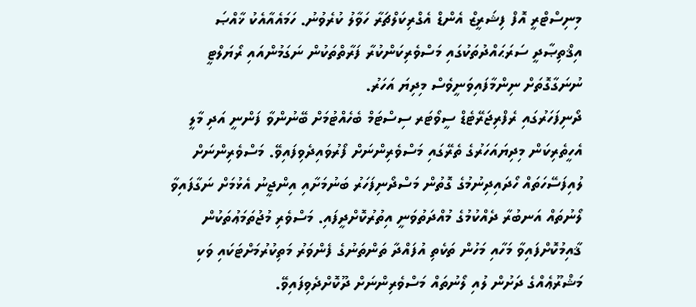މިނިސްޓްރީ އޮފް ފިޝަރީޒް އެންޑް އެގްރިކަލްޗަރާ ހަވާލު ކުރެވުނު. ހަމައެއާއެކު ޚާއްޞަ އިޤްތިޞާދީ ސަރަޙައްދުތަކުގައި މަސްވެރިކަންކުރާ ފަރާތްތަކުން ނަގަމުންއައި ރޯޔަލްޓީ ނުނަގާގޮތަށް ނިންމާފައިވަނީވެސް މިދިޔަ އަހަރު.
ދޯނިފަހަރުގައި ރެފްރިޖަރޭޓެޑް ސީވޯޓަރ ސިސްޓަމް ބެހެއްޓުމަށް ބޭނުންވާ ފަންނީ އަދި މާލީ އެހީތެރިކަން މިދިޔައަހަރުގެ ތެރޭގައި މަސްވެރިންނަށް ފޯރުވައިދެވިފައިވޭ. މަސްވެރިންނަށް ލުއިފަސޭހަތައް ހޯދައިދިނުމުގެ ގޮތުން މަސްދޯނިފަހަރު ބަނުމަށާއި އިންޖީނު އެޅުމަށް ނަގާފައިވާ ލޯނުތައް އަނބުރާ ދެއްކުމުގެ މުއްދަތުވަނީ އިތުރުކޮށްދީފައި. މަސްވެރި މުޖުތަމަޢުތަކުން ޤާއިމުކޮށްފައިވާ މަހާއި މަހުން ތަކެތި އުފައްދާ ތަންތަނުގެ ފެންވަރު މަތިކުރުމަށްޓަކައި ވަކި މަޝްރޫޢެއްގެ ދަށުން ލުއި ލޯނުތައް މަސްވެރިންނަށް ދޫކޮށްދެވިފައިވޭ.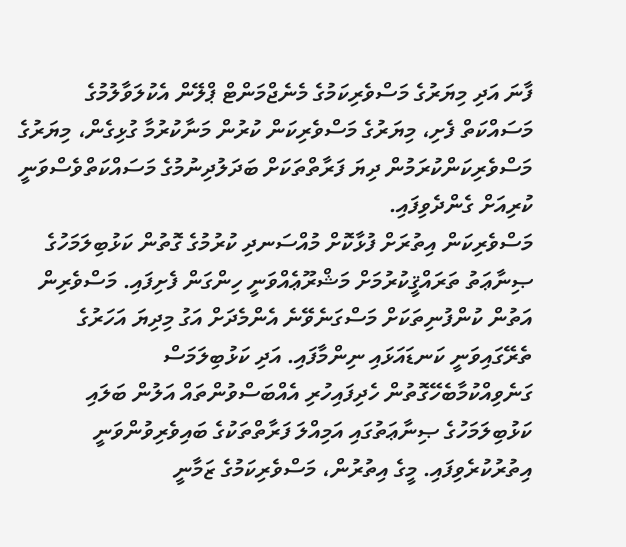ފާނަ އަދި މިޔަރުގެ މަސްވެރިކަމުގެ މެނެޖްމަންޓް ޕްލޭން އެކުލަވާލުމުގެ މަސައްކަތް ފެށި، މިޔަރުގެ މަސްވެރިކަން ކުރުން މަނާކުރުމާ ގުޅިގެން، މިޔަރުގެ މަސްވެރިކަންކުރަމުން ދިޔަ ފަރާތްތަކަށް ބަދަލުދިނުމުގެ މަސައްކަތްވެސްވަނީ ކުރިއަށް ގެންދެވިފައި.
މަސްވެރިކަން އިތުރަށް ފުޅާކޮށް މުއްސަނދި ކުރުމުގެ ގޮތުން ކަޅުބިލަމަހުގެ ޞިނާޢަތު ތަރައްޤީކުރުމަށް މަޝްރޫޢެއްވަނީ ހިންގަން ފެށިފައި. މަސްވެރިން އަތުން ކުންފުނިތަކަށް މަސްގަނެވޭނެ އެންމެދަށް އަގު މިދިޔަ އަހަރުގެ ތެރޭގައިވަނީ ކަނޑައަޅައި ނިންމާފައި. އަދި ކަޅުބިލަމަސް ގަނެވިއްކުމާބެހޭގޮތުން ހެދިފައިހުރި އެއްބަސްވުންތައް އަލުން ބަލައި ކަޅުބިލަމަހުގެ ޞިނާޢަތުގައި އަމިއްލަ ފަރާތްތަކުގެ ބައިވެރިވުންވަނީ އިތުރުކުރެވިފައި. މީގެ އިތުރުން، މަސްވެރިކަމުގެ ޒަމާނީ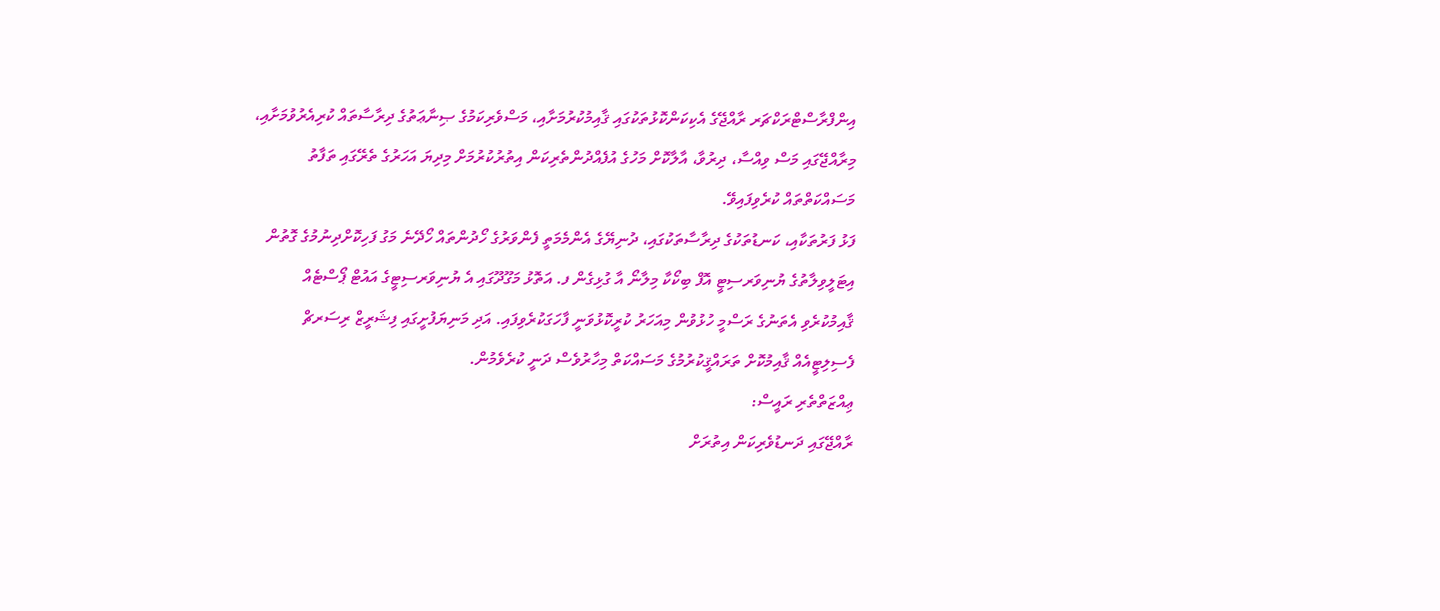އިންފްރާސްޓްރަކްޗަރ ރާއްޖޭގެ އެކިކަންކޮޅުތަކުގައި ޤާއިމުކުރުމަށާއި، މަސްވެރިކަމުގެ ޞިނާޢަތުގެ ދިރާސާތައް ކުރިއެރުވުމަށާއި، މިރާއްޖޭގައި މަސް ވިއްސާ، ދިރުވާ، އާލާކޮށް މަހުގެ އުފެއްދުންތެރިކަން އިތުރުކުރުމަށް މިދިޔަ އަހަރުގެ ތެރޭގައި ތަފާތު މަސައްކަތްތައް ކުރެވިފައިވޭ.
ފަޅު ފަރުތަކާއި، ކަނޑުތަކުގެ ދިރާސާތަކުގައި، ދުނިޔޭގެ އެންމެމަތީ ފެންވަރުގެ ހޯދުންތައް ހޯދޭނެ މަގު ފަހިކޮށްދިނުމުގެ ގޮތުން އިޓަލީވިލާތުގެ ޔުނިވަރސިޓީ އޮފް ބިކޯކާ މިލާނޯ އާ ގުޅިގެން ފ. އަތޮޅު މަގޫދޫގައި އެ ޔުނިވަރސިޓީގެ އައުޓް ޕޯސްޓެއް ޤާއިމުކުރެވި އެތަނުގެ ރަސްމީ ހުޅުވުން މިއަހަރު ކުރީކޮޅުވަނީ ފާހަގަކުރެވިފައި. އަދި މަނިޔަފުށީގައި ފިޝަރީޒް ރިސަރޗް ފެސިލިޓީއެއް ޤާއިމުކޮށް ތަރައްޤީކުރުމުގެ މަސައްކަތް މިހާރުވެސް ދަނީ ކުރެވެމުން.
ޢިއްޒަތްތެރި ރައީސް:
ރާއްޖޭގައި ދަނޑުވެރިކަން އިތުރަށް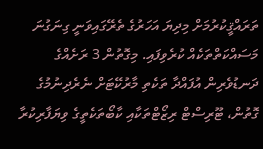ތަރައްޤީކުރުމަށް މިދިޔަ އަހަރުގެ ތެރޭގައިވަނީ ގިނަގުނަ މަސައްކަތްތަކެއް ކުރެވިފައި. މިގޮތުން 3 ރަށެއްގެ ދަނޑުވެރިން އުފައްދާ ތަކެތި މާރުކޭޓަށް ނެރެދިނުމުގެ ގޮތުން، ޓޫރިސްޓް ރިޒޯޓްތަކާއި ކާބޯތަކެތީގެ ވިޔަފާރިކުރާ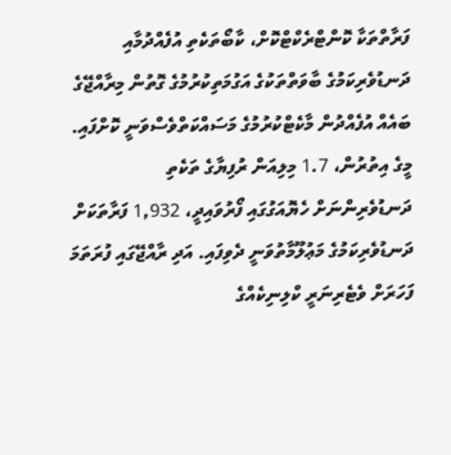ފަރާތްތަކާ ކޮންޓްރެކްޓްކޮށް، ކާބޯތަކެތި އުފެއްދުމާއި ދަނޑުވެރިކަމުގެ ބާވަތްތަކުގެ އަގުމަތިކުރުމުގެ ގޮތުން މިރާއްޖޭގެ ބައެއް އުފެއްދުން މާކެޓްކުރުމުގެ މަސައްކަތްވެސްވަނީ ކޮށްފައި. މީގެ އިތުރުން، 1.7 މިލިއަން ރުފިޔާގެ ތަކެތި ދަނޑުވެރިންނަށް ހެޔޮއަގުގައި ފޯރުވައިދީ، 1,932 ފަރާތަކަށް ދަނޑުވެރިކަމުގެ މަޢުލޫމާތުވަނީ ދެވިފައި. އަދި ރާއްޖޭގައި ފުރަތަމަ ފަހަރަށް ވެޓެރިނަރީ ކްލިނިކެއްގެ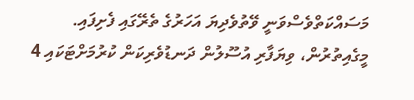މަސައްކަތްވެސްވަނީ ވޭތުވެދިޔަ އަހަރުގެ ތެރޭގައި ފެށިފައި. މީގެއިތުރުން، ވިޔަފާރި އުސޫލުން ދަނޑުވެރިކަން ކުރުމަށްޓަކައި 4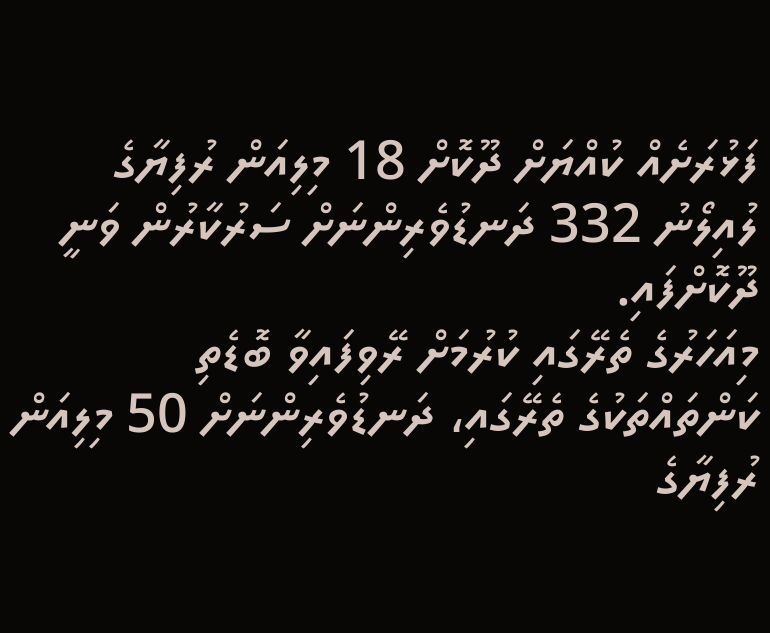ފަޅުރަށެއް ކުއްޔަށް ދޫކޮށް 18 މިލިއަން ރުފިޔާގެ ލުއިލޯނު 332 ދަނޑުވެރިންނަށް ސަރުކާރުން ވަނީ ދޫކޮށްފައި.
މިއަހަރުގެ ތެރޭގައި ކުރުމަށް ރޭވިފައިވާ ބޮޑެތި ކަންތައްތަކުގެ ތެރޭގައި، ދަނޑުވެރިންނަށް 50 މިލިއަން ރުފިޔާގެ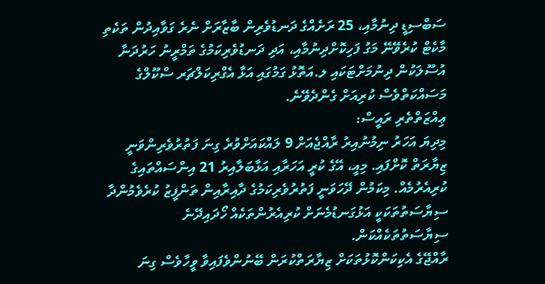ސަބްސިޑީ ދިނުމާއި، 25 ރަށެއްގެ ދަނޑުވެރިން ބާޒާރަށް ނެރެ ގަވާއިދުން ތަކެތި މާކެޓް ކުރެވޭނޭ މަގު ފަހިކޮށްދިނުމާއި، އަދި ދަނޑުވެރިކަމުގެ ތަމްރީނު ހަރުދަނާ އުސޫލަކުން ދިނުމަށްޓަކައި ލ.އަތޮޅު ގަމުގައި އަޅާ އެގްރިކަލްޗަރ ސްކޫލްގެ މަސައްކަތްވެސް ކުރިއަށް ގެންދެވޭނެ.
ޢިއްޒަތްތެރި ރައީސް:
މިދިޔަ އަހަރު ނިމުނުއިރު ރާއްޖެއަށް 9 ލައްކައަށްވުރެ ގިނަ ފަތުރުވެރިންވަނީ ޒިޔާރަތް ކޮށްފައި. މިއީ، އޭގެ ކުރީ އަހަރާއި އަޅާބަލާއިރު 21 އިންސައްތައިގެ ކުރިއެރުމެއް. މިކަމުން ދޭހަވަނީ ފަތުރުވެރިކަމުގެ ދާއިރާއިން ތަންފީޒު ކުރެވެމުންދާ ސިޔާސަތުތަކަކީ އަޅުގަނޑުމެނަށް ކުރިއެރުންތަކެއް ހޯދައިދޭނެ ސިޔާސަތުތަކެއްކަން.
ރާއްޖޭގެ އެކިކަންކޮޅުތަކަށް ޒިޔާރަތްކުރަން ބޭނުންވެފައިވާ ވީހާވެސް ގިނަ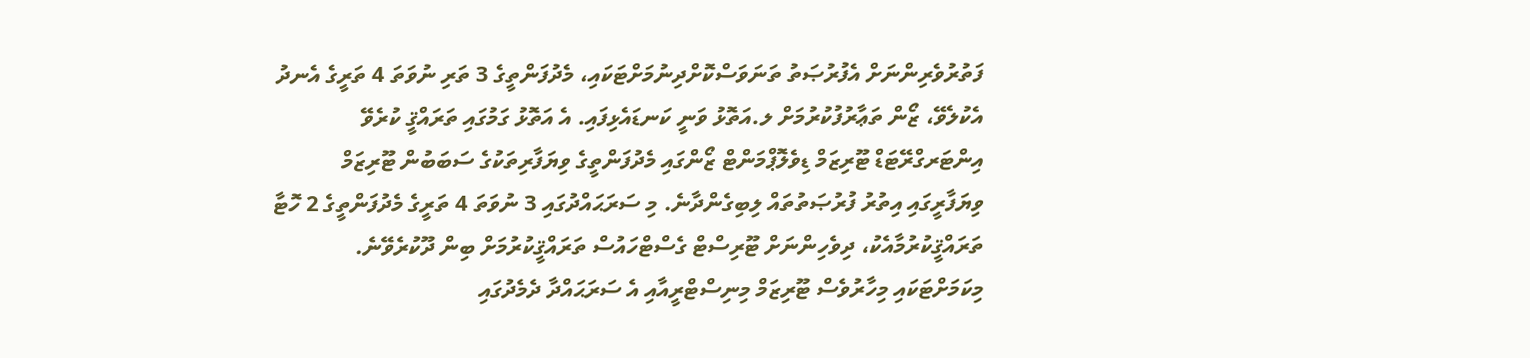ފަތުރުވެރިންނަށް އެފުރުޞަތު ތަނަވަސްކޮށްދިނުމަށްޓަކައި، މެދުފަންތީގެ 3 ތަރި ނުވަތަ 4 ތަރީގެ އެނދު އެކުލެވޭ، ޒޯން ތަޢާރުފުކުރުމަށް ލ.އަތޮޅު ވަނީ ކަނޑައެޅިފައި. އެ އަތޮޅު ގަމުގައި ތަރައްޤީ ކުރެވޭ އިންޓަރގްރޭޓަޑް ޓޫރިޒަމް ޑިވެލޮޕްމަންޓް ޒޯންގައި މެދުފަންތީގެ ވިޔަފާރިތަކުގެ ސަބަބުން ޓޫރިޒަމް ވިޔަފާރީގައި އިތުރު ފުރުޞަތުތައް ލިބިގެންދާނެ. މި ސަރަޙައްދުގައި 3 ނުވަތަ 4 ތަރީގެ މެދުފަންތީގެ 2 ހޮޓާ ތަރައްޤީކުރުމާއެކު، ދިވެހިންނަށް ޓޫރިސްޓް ގެސްޓްހައުސް ތަރައްޤީކުރުމަށް ބިން ދޫކުރެވޭނެ. މިކަމަށްޓަކައި މިހާރުވެސް ޓޫރިޒަމް މިނިސްޓްރީއާއި އެ ސަރަޙައްދާ ދެމެދުގައި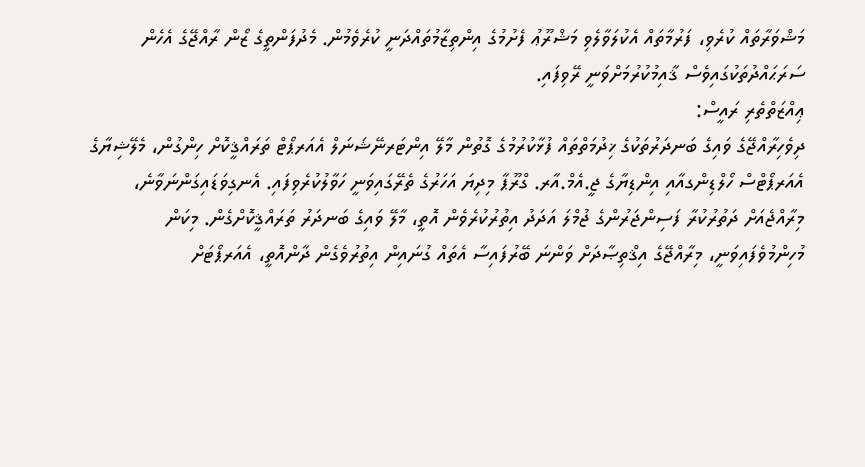މަޝްވަރާތައް ކުރެވި، ފަރުމާތައް އެކުލަވާލެވި މަޝްރޫޢު ފެށުމުގެ އިންތިޒާމުތައްދަނީ ކުރެވެމުން. މެދުފަންތީގެ ޒޯން ރާއްޖޭގެ އެހެން ސަރަޙައްދުތަކުގައިވެސް ޤާއިމުކުރުމަށްވަނީ ރޭވިފައި.
ޢިއްޒަތްތެރި ރައީސް:
ދިވެހިރާއްޖޭގެ ވައިގެ ބަނދަރުތަކުގެ ޚިދުމަތްތައް ފުޅާކުރުމުގެ ގޮތުން މާލޭ އިންޓަރނޭޝަނަލް އެއަރޕޯޓް ތަރައްޤީކޮށް ހިންގުން، މެލޭޝިޔާގެ އެއަރޕޯޓްސް ހޯލްޑިންގއާއި އިންޑިޔާގެ ޖީ.އެމް.އާރ. ގްރޫޕާ މިދިޔަ އަހަރުގެ ތެރޭގައިވަނީ ހަވާލުކުރެވިފައި. އެނގިވަޑައިގަންނަވާނެ، މިރާއްޖެއަށް ދަތުރުކުރާ ފަސިންޖަރުންގެ ޖުމްލަ އަދަދު އިތުރުކުރެވެން އޮތީ، މާލޭ ވައިގެ ބަނދަރު ތަރައްޤީކޮށްގެން. މިކަން މުހިންމުވެފައިވަނީ، މިރާއްޖޭގެ އިޤްތިޞާދަށް ވަންނަ ބޭރުފައިސާ އެތައް ގުނައިން އިތުރުވެގެން ދާންއޮތީ، އެއަރޕޯޓަށް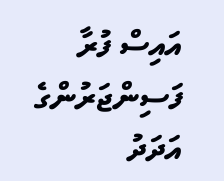އައިސް ފުރާ ފަސިންޖަރުންގެ އަދަދު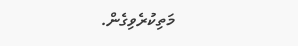މަތިކުރެވިގެން.